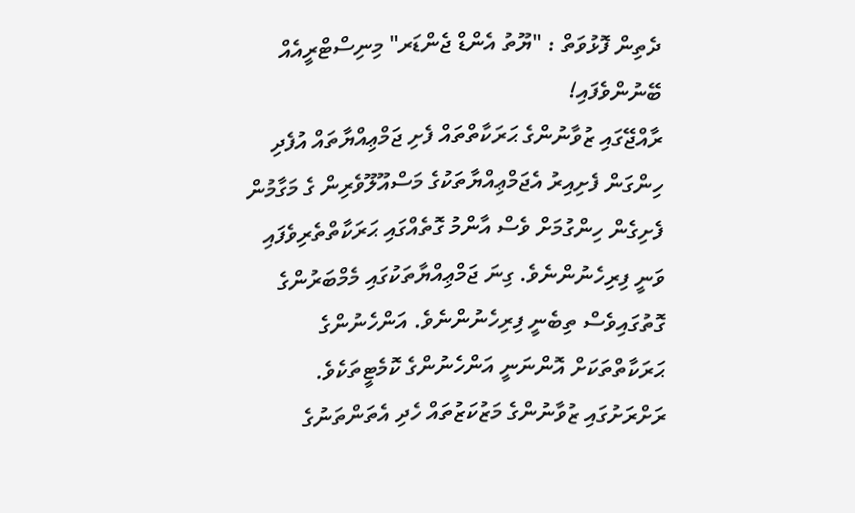ދެތިން ފޮޅުވަތް : "ޔޫތު އެންޑް ޖެންޑަރ" މިނިސްޓްރީއެއް ބޭނުންވެފައި!
ރާއްޖޭގައި ޒުވާނުންގެ ޙަރަކާތްތައް ފެށި ޖަމްޢިއްޔާތައް އުފެދި ހިންގަން ފެށިއިރު އެޖަމްޢިއްޔާތަކުގެ މަސްއޫލޫވެރިން ގެ މަގާމުން ފެށިގެން ހިންގުމަށް ވެސް އާންމު ގޮތެއްގައި ޙަރަކާތްތެރިވެފައި ވަނީ ފިރިހެނުންނެވެ. ގިނަ ޖަމްޢިއްޔާތަކުގައި މެމްބަރުންގެ ގޮތުގައިވެސް ތިބެނީ ފިރިހެނުންނެވެ. އަންހެނުންގެ ޙަރަކާތްތަކަށް އޮންނަނީ އަންހެނުންގެ ކޮމެޓީތަކެވެ.
ރަށްރަށުގައި ޒުވާނުންގެ މަޒުކަޒުތައް ހެދި އެތަންތަނުގެ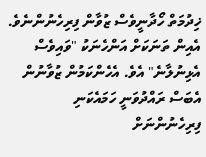ޚިދުމަތް ހޯދާނީވެސް ޒުވާން ފިރިހެނުންނެވެ. އެއިން ތަނަކަށް އަންހެނަކު "ވައިވެސް އެޅިނުލާނެ" އެވެ. އެހެންކަމުން ޒުވާނުން އެބަސް ރައްދުވަނީ ހަމައެކަނި ފިރިހެނުންނަށް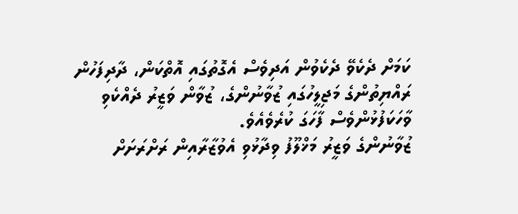ކަމަށް ދެކެވޭ ދެކެވުން އަދިވެސް އެގޮތުގައި އޮތްކަން، ދާދިފަހުން ރައްޔިތުންގެ މަޖިލީހުގައި ޒުވާނުންގެ، ޒުވާން ވަޒީރު ދެއްކެވި ވާހަކަފުޅުންވެސް ފާހަގަ ކުރެވެއެވެ.
ޒުވާނުންގެ ވަޒީރު މަޚްލޫފު ވިދާޅުވި އެވުޒާރާއިން ރަށްރަށަށް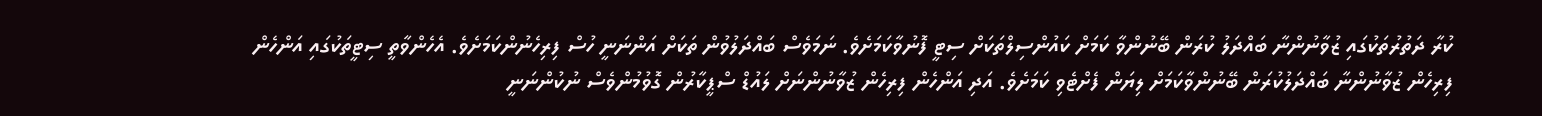ކުރާ ދަތުރުތަކުގައި ޒުވާނުންނާ ބައްދަލު ކުރަން ބޭނުންވާ ކަމަށް ކައުންސިލްތަކަށް ސިޓީ ފޮނުވާކަމަށެވެ. ނަމަވެސް ބައްދަލުވުން ތަކަށް އަންނަނީ ހުސް ފިރިހެނުންކަމަށެވެ. އެހެންވާތީ ސިޓީތަކުގައި އަންހެން ފިރިހެން ޒުވާނުންނާ ބައްދަލުކުރަން ބޭނުންވާކަމަށް ލިޔަން ފެށްޓެވި ކަމަށެވެ. އަދި އަންހެން ފިރިހެން ޒުވާނުންނަށް ލައުޑް ސްޕީކާރުން ގޮވުމުންވެސް ނުކުންނަނީ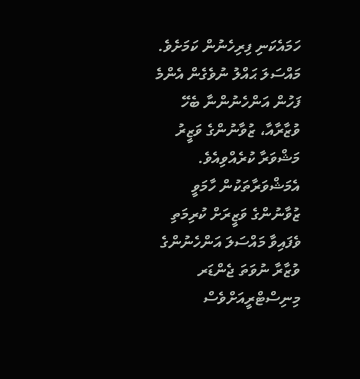ހަމައެކަނި ފިރިހެނުން ކަމަށެވެ.
މައްސަލަ ޙައްލު ނުވެގެން އެންމެ ފަހުން އަންހެނުންނާ ބެހޭ ވުޒާރާއާ، ޒުވާނުންގެ ވަޒީރު މަޝްވަރާ ކުރެއްވިއެވެ. އެމަޝްވަރާތަކުން ހާމަވީ ޒުވާނުންގެ ވަޒީރަށް ކުރިމަތި ވެފައިވާ މައްސަލަ އަންހެނުންގެ ވުޒާރާ ނުވަތަ ޖެންޑަރ މިނިސްޓްރީއަށްވެސް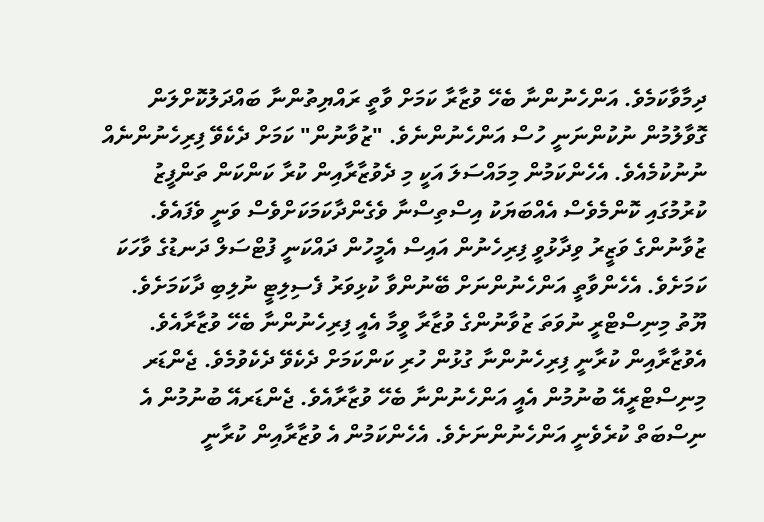ދިމާވާކަމެވެ. އަންހެނުންނާ ބެހޭ ވުޒާރާ ކަމަށް ވާތީ ރައްޔިތުންނާ ބައްދަލުކޮށްލަން ގޮވާލުމުން ނުކުންނަނީ ހުސް އަންހެނުންނެވެ. "ޒުވާނުން" ކަމަށް ދެކެވޭ ފިރިހެނުންނެއް ނުނުކުމެއެވެ. އެހެންކަމުން މިމައްސަލަ އަކީ މި ދެވުޒާރާއިން ކުރާ ކަންކަން ތަންފީޒު ކުރުމުގައި ކޮންމެވެސް އެއްބަޔަކު އިސްތިސްނާ ވެގެންދާކަމަކަށްވެސް ވަނީ ވެފައެވެ.
ޒުވާނުންގެ ވަޒީރު ވިދާޅުވީ ފިރިހެނުން އައިސް އެމީހުން ދައްކަނީ ފުޓްސަލް ދަނޑުގެ ވާހަކަ ކަމަށެވެ. އެހެންވާތީ އަންހެނުންނަށް ބޭނުންވާ ކުޅިވަރު ފެސިލިޓީ ނުލިބި ދާކަމަށެވެ.
ޔޫތު މިނިސްޓްރީ ނުވަތަ ޒުވާނުންގެ ވުޒާރާ ވީމާ އެއީ ފިރިހެނުންނާ ބެހޭ ވުޒާރާއެވެ. އެވުޒާރާއިން ކުރާނީ ފިރިހެނުންނާ ގުޅުން ހުރި ކަންކަމަށް ދެކެވޭ ދެކެވުމެވެ. ޖެންޑަރ މިނިސްޓްރީއޭ ބުނުމުން އެއީ އަންހެނުންނާ ބެހޭ ވުޒާރާއެވެ. ޖެންޑަރއޭ ބުނުމުން އެ ނިސްބަތް ކުރެވެނީ އަންހެނުންނަށެވެ. އެހެންކަމުން އެ ވުޒާރާއިން ކުރާނީ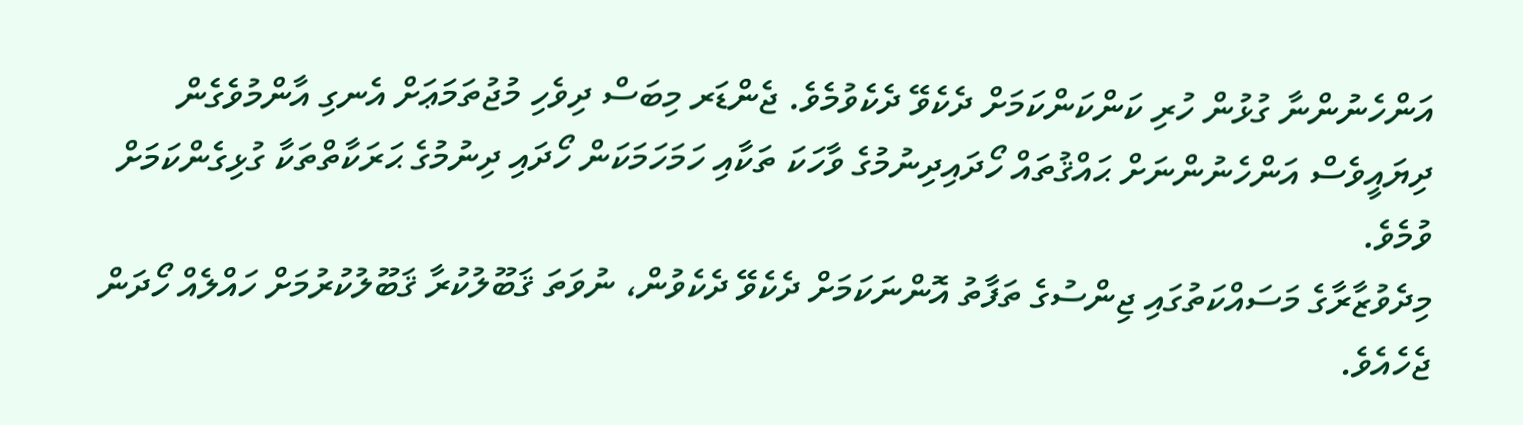އަންހެނުންނާ ގުޅުން ހުރި ކަންކަންކަމަށް ދެކެވޭ ދެކެވުމެވެ. ޖެންޑަރ މިބަސް ދިވެހި މުޖުތަމަޢަށް އެނގި އާންމުވެގެން ދިޔައީވެސް އަންހެނުންނަށް ޙައްޤުތައް ހޯދައިދިނުމުގެ ވާހަކަ ތަކާއި ހަމަހަމަކަން ހޯދައި ދިނުމުގެ ޙަރަކާތްތަކާ ގުޅިގެންކަމަށް ވުމެވެ.
މިދެވުޒާރާގެ މަސައްކަތުގައި ޖިންސުގެ ތަފާތު އޮންނަކަމަށް ދެކެވޭ ދެކެވުން، ނުވަތަ ޤަބޫލުކުރާ ޤަބޫލުކުރުމަށް ހައްލެއް ހޯދަން ޖެހެއެވެ.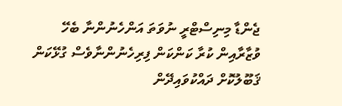ޖެންޑާ މިނިސްޓްރީ ނުވަތަ އަންހެނުންނާ ބެހޭ ވުޒާރާއިން ކުރާ ކަންކަން ފިރިހެނުންނާވެސް ގުޅޭކަން ޤަބޫލުކޮށް ދައްކުވައިދޭން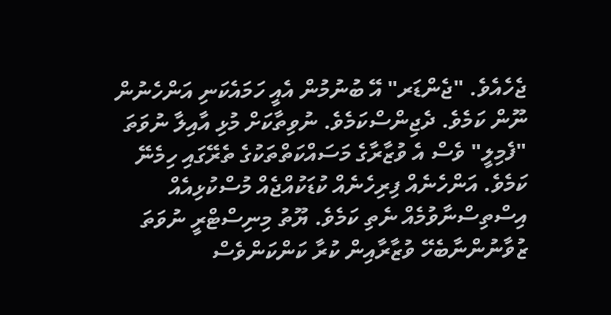ޖެހެއެވެ. "ޖެންޑަރ" އޭ ބުނުމުން އެއީ ހަމައެކަނި އަންހެނުން ނޫން ކަމެވެ. ދެޖިންސްކަމެވެ. ނުވިތާކަށް މުޅި އާއިލާ ނުވަތަ "ފެމިލީ" ވެސް އެ ވުޒާރާގެ މަސައްކަތްތަކުގެ ތެރޭގައި ހިމެނޭ ކަމެވެ. އަންހެނެއް ފިރިހެނެއް ކުޑަކުއްޖެއް މުސްކުޅިއެއް އިސްތިސްނާވުމެއް ނެތި ކަމެވެ. ޔޫތު މިނިސްޓްރީ ނުވަތަ ޒުވާނުންނާބެހޭ ވުޒާރާއިން ކުރާ ކަންކަންވެސް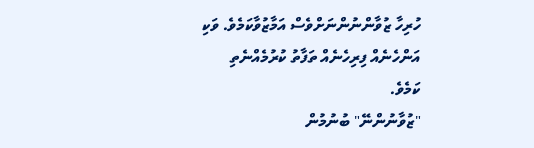ހުރިހާ ޒުވާންނުންނަށްވެސް އަމާޒުވާކަމެވެ. ވަކި އަންހެނެއް ފިރިހެނެއް ތަފާތު ކުރުމެއްނެތި ކަމެވެ.
"ޒުވާނުންނޭ" ބުނުމުން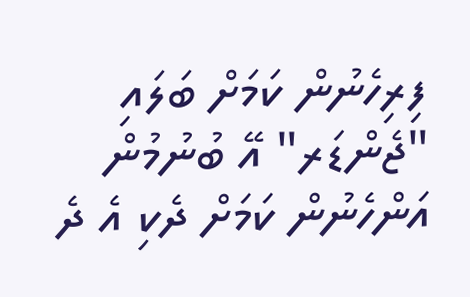ފިރިހެނުން ކަމަށް ބަލައި "ޖެންޑަރ" އޭ ބުނުމުން އަންހެނުން ކަމަށް ދެކި އެ ދެ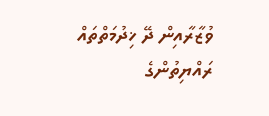ވުޒާރާއިން ދޭ ޚިދުމަތްތައް ރައްޔިތުންގެ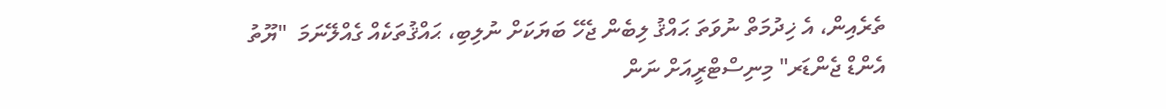ތެރެއިން، އެ ޚިދުމަތް ނުވަތަ ޙައްޤު ލިބެން ޖެހޭ ބަޔަކަށް ނުލިބި، ޙައްޤުތަކެއް ގެއްލޭނަމަ  "ޔޫތު އެންޑް ޖެންޑަރ" މިނިސްޓްރީއަށް ނަން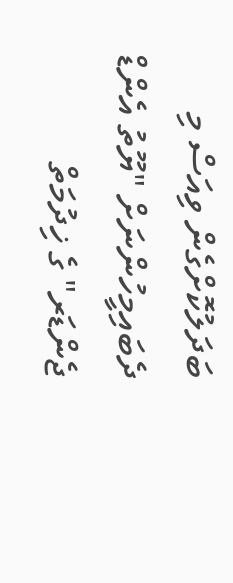ބަދަލުކޮށްގެން ވިއަސް މި ދެބައިމީހުންނަށް "ޔޫތު އެންޑް ޖެންޑަރ" ގެ ޚިދުމަތް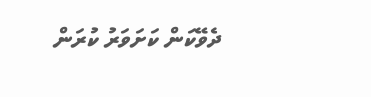ދެވޭކަން ކަށަވަރު ކުރަން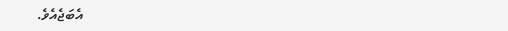އެބަޖެއެވެ.